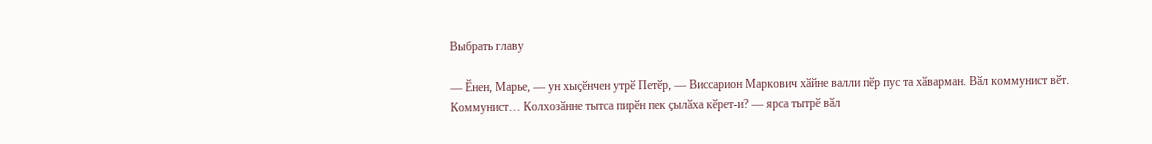Выбрать главу

— Ӗнен, Марье, — ун хыҫӗнчен утрӗ Петӗр, — Виссарион Маркович хӑйне валли пӗр пус та хӑварман. Вӑл коммунист вӗт. Коммунист… Колхозӑнне тытса пирӗн пек ҫылӑха кӗрет-и? — ярса тытрӗ вӑл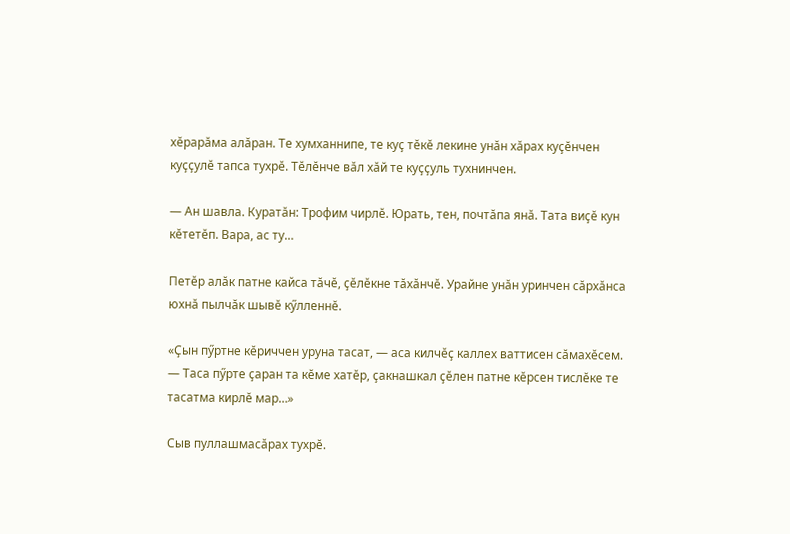хӗрарӑма алӑран. Те хумханнипе, те куҫ тӗкӗ лекине унӑн хӑрах куҫӗнчен куҫҫулӗ тапса тухрӗ. Тӗлӗнче вӑл хӑй те куҫҫуль тухнинчен.

— Ан шавла. Куратӑн: Трофим чирлӗ. Юрать, тен, почтӑпа янӑ. Тата виҫӗ кун кӗтетӗп. Вара, ас ту…

Петӗр алӑк патне кайса тӑчӗ, ҫӗлӗкне тӑхӑнчӗ. Урайне унӑн уринчен сӑрхӑнса юхнӑ пылчӑк шывӗ кӳлленнӗ.

«Ҫын пӳртне кӗриччен уруна тасат, — аса килчӗҫ каллех ваттисен сӑмахӗсем. — Таса пӳрте ҫаран та кӗме хатӗр, ҫакнашкал ҫӗлен патне кӗрсен тислӗке те тасатма кирлӗ мар…»

Сыв пуллашмасӑрах тухрӗ.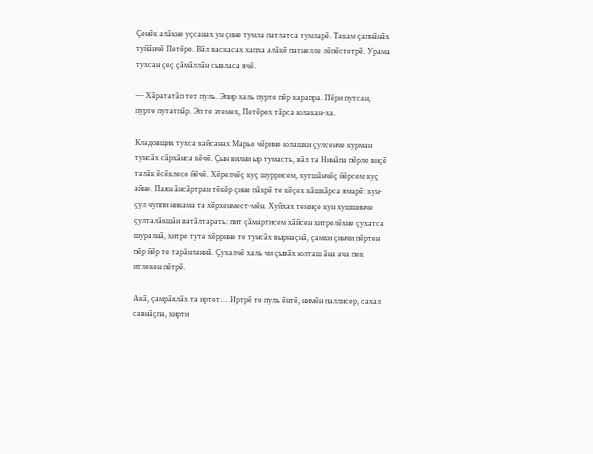Ҫенӗк алӑкне уҫсанах ун ҫине тумла патлатса тумларӗ. Такам ҫапнӑнӑх туйӑнчӗ Петӗре. Вӑл васкасах хапха алӑкӗ патнелле лӗпӗстетрӗ. Урама тухсан ҫеҫ ҫӑмӑллӑн сывласа ячӗ.

— Хӑрататӑп тет пуль. Эпир халь пурте пӗр карапра. Пӗри путсан, пурте путатпӑр. Эп те этемех, Петӗрех тӑрса юлакан-ха.

Кладовщик тухса кайсанах Марье чӗрине юлашки ҫулсенче курман тунсӑх сӑрхӑнса кӗчӗ. Ҫын вилни ыр тумасть, вӑл та Нинӑпа пӗрле виҫӗ талӑк ӗсӗклесе йӗчӗ. Хӗрелчӗҫ куҫ шуррисем, хутшӑнчӗҫ йӗрсем куҫ айне. Паян ӑнсӑртран тӗкӗр ҫине пӑхрӗ те кӗҫех кӑшкӑрса ямарӗ: кун-ҫул чуппи никама та хӗрхенмест-мӗн. Хуйхах темиҫе кун хушшинче ҫулталӑкшӑн ватӑлтарать: пит ҫӑмартисем хӑйсен хитрелӗхне ҫухатса шуралнӑ, хитре тута хӗррине те тунсӑх вырнаҫнӑ, ҫамки ҫинчи пӗртен пӗр йӗр те тарӑнланнӑ. Ҫухалчӗ халь чи ҫывӑх юлташ ӑна ача пек итлекен пӗтрӗ.

Акӑ, ҫамрӑклӑх та иртет… Иртрӗ те пуль ӗнтӗ, нимӗн паллисер, сахал савнӑҫпа, хирти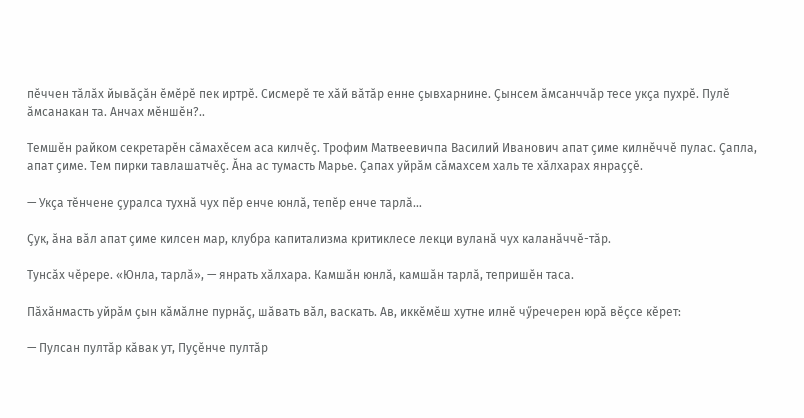пӗччен тӑлӑх йывӑҫӑн ӗмӗрӗ пек иртрӗ. Сисмерӗ те хӑй вӑтӑр енне ҫывхарнине. Ҫынсем ӑмсанччӑр тесе укҫа пухрӗ. Пулӗ ӑмсанакан та. Анчах мӗншӗн?..

Темшӗн райком секретарӗн сӑмахӗсем аса килчӗҫ. Трофим Матвеевичпа Василий Иванович апат ҫиме килнӗччӗ пулас. Ҫапла, апат ҫиме. Тем пирки тавлашатчӗҫ. Ӑна ас тумасть Марье. Ҫапах уйрӑм сӑмахсем халь те хӑлхарах янраҫҫӗ.

— Укҫа тӗнчене ҫуралса тухнӑ чух пӗр енче юнлӑ, тепӗр енче тарлӑ…

Ҫук, ӑна вӑл апат ҫиме килсен мар, клубра капитализма критиклесе лекци вуланӑ чух каланӑччӗ-тӑр.

Тунсӑх чӗрере. «Юнла, тарлӑ», — янрать хӑлхара. Камшӑн юнлӑ, камшӑн тарлӑ, тепришӗн таса.

Пӑхӑнмасть уйрӑм ҫын кӑмӑлне пурнӑҫ, шӑвать вӑл, васкать. Ав, иккӗмӗш хутне илнӗ чӳречерен юрӑ вӗҫсе кӗрет:

— Пулсан пултӑр кӑвак ут, Пуҫӗнче пултӑр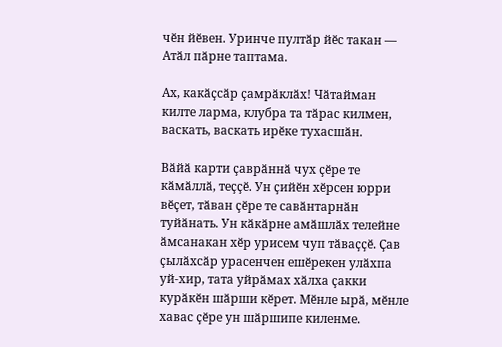чӗн йӗвен. Уринче пултӑр йӗс такан — Атӑл пӑрне таптама.

Ах, какӑҫсӑр ҫамрӑклӑх! Чӑтайман килте ларма, клубра та тӑрас килмен, васкать, васкать ирӗке тухасшӑн.

Вӑйӑ карти ҫаврӑннӑ чух ҫӗре те кӑмӑллӑ, теҫҫӗ. Ун ҫийӗн хӗрсен юрри вӗҫет, тӑван ҫӗре те савӑнтарнӑн туйӑнать. Ун кӑкӑрне амӑшлӑх телейне ӑмсанакан хӗр урисем чуп тӑваҫҫӗ. Ҫав ҫылӑхсӑр урасенчен ешӗрекен улӑхпа уй-хир, тата уйрӑмах хӑлха ҫакки курӑкӗн шӑрши кӗрет. Мӗнле ырӑ, мӗнле хавас ҫӗре ун шӑршипе киленме.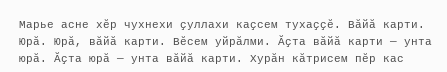Марье асне хӗр чухнехи ҫуллахи каҫсем тухаҫҫӗ. Вӑйӑ карти. Юрӑ. Юрӑ, вӑйӑ карти. Вӗсем уйрӑлми. Ӑҫта вӑйӑ карти — унта юрӑ. Ӑҫта юрӑ — унта вӑйӑ карти. Хурӑн кӑтрисем пӗр кас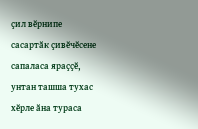ҫил вӗрнипе сасартӑк ҫивӗчӗсене сапаласа яраҫҫӗ, унтан ташша тухас хӗрле ӑна тураса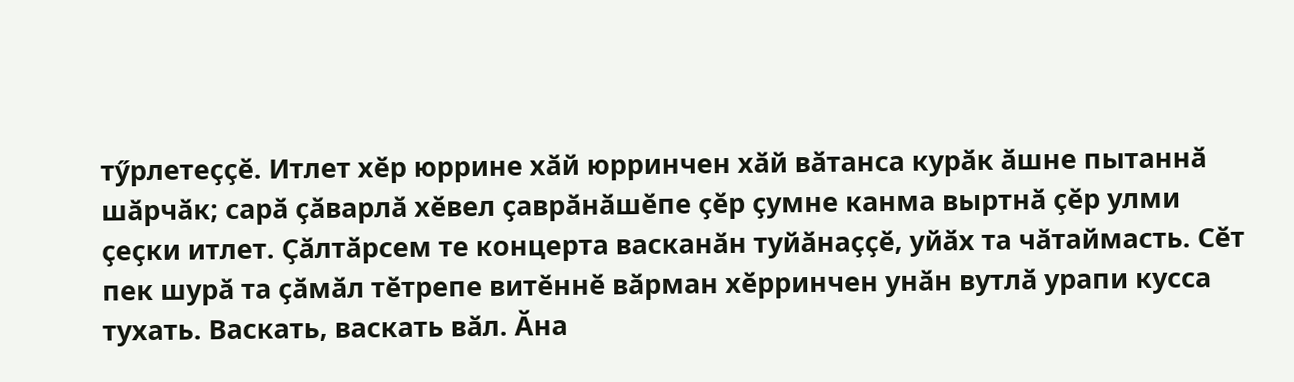тӳрлетеҫҫӗ. Итлет хӗр юррине хӑй юрринчен хӑй вӑтанса курӑк ӑшне пытаннӑ шӑрчӑк; сарӑ ҫӑварлӑ хӗвел ҫаврӑнӑшӗпе ҫӗр ҫумне канма выртнӑ ҫӗр улми ҫеҫки итлет. Ҫӑлтӑрсем те концерта васканӑн туйӑнаҫҫӗ, уйӑх та чӑтаймасть. Сӗт пек шурӑ та ҫӑмӑл тӗтрепе витӗннӗ вӑрман хӗрринчен унӑн вутлӑ урапи кусса тухать. Васкать, васкать вӑл. Ӑна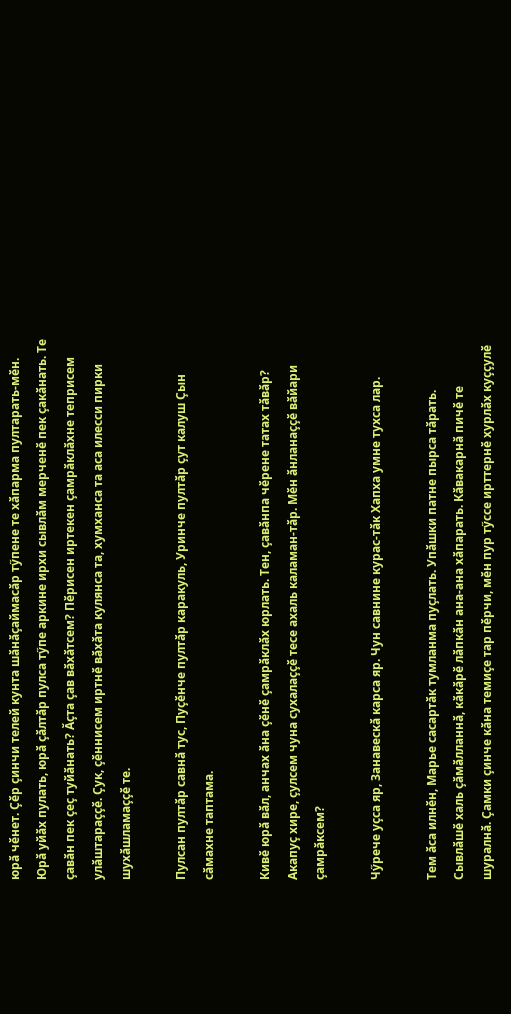юрӑ чӗнет. Ҫӗр ҫинчи телей кунта шӑнӑҫаймасӑр тӳпене те хӑпарма пултарать-мӗн. Юрӑ уйӑх пулать, юрӑ ҫӑлтӑр пулса тӳпе аркине ирхи сывлӑм мерченӗ пек ҫакӑнать. Те ҫавӑн пек ҫеҫ туйӑнать? Ӑҫта ҫав вӑхӑтсем? Пӗрисен иртекен ҫамрӑклӑхне теприсем улӑштараҫҫӗ. Ҫук, ҫӗннисем иртнӗ вӑхӑта кулянса та, хумханса та аса илесси пирки шухӑшламаҫҫӗ те.

Пулсан пултӑр савнӑ тус, Пуҫӗнче пултӑр каракуль, Уринче пултӑр ҫут калуш Ҫын сӑмахне таптама.

Кивӗ юрӑ вӑл, анчах ӑна ҫӗнӗ ҫамрӑклӑх юрлать. Тен, ҫавӑнпа чӗрене татах тӑвӑр? Акапуҫ хире, ҫулсем чуна сухалаҫҫӗ тесе ахаль каламан-тӑр. Мӗн ӑнланаҫҫӗ вӑйари ҫамрӑксем?

Чӳрече уҫса яр, Занавескӑ карса яр. Чун савнине курас-тӑк Хапха умне тухса лар.

Тем ӑса илнӗн, Марье сасартӑк тумланма пуҫлать. Упӑшки патне пырса тӑрать. Сывлӑшӗ халь ҫӑмӑлланнӑ, кӑкӑрӗ лӑпкӑн ана-ана хӑпарать. Кӑвакарнӑ пичӗ те шуралнӑ. Ҫамки ҫинче кӑна темиҫе тар пӗрчи, мӗн пур тӳссе ирттернӗ хурлӑх куҫҫулӗ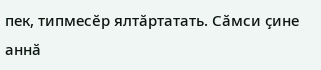пек, типмесӗр ялтӑртатать. Сӑмси ҫине аннӑ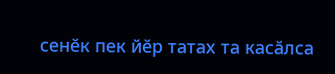сенӗк пек йӗр татах та касӑлса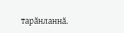тарӑнланнӑ.